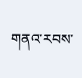གནའ་རབས་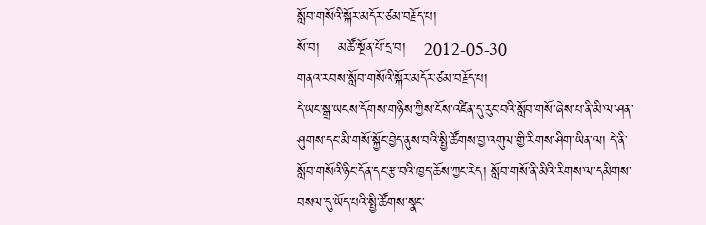སློབ་གསོའི་སྐོར་མདོར་ཙམ་བརྗོད་པ།
སོ་བ།    མཚོ་སྔོན་པོ་དྲ་བ།    2012-05-30
གནའ་རབས་སློབ་གསོའི་སྐོར་མདོར་ཙམ་བརྗོད་པ།
དེ་ཡང་སྒྲ་ཡངས་དོགས་གཉིས་ཀྱིས་ངོས་འཛིན་དུ་རུང་བའི་སློབ་གསོ་ཞེས་པ་ནི་མི་ལ་ཤན་ཤུགས་དང་མི་གསོ་སྐྱོང་བྱེད་ནུས་བའི་སྤྱི་ཚོགས་བྱ་འགུལ་གྱི་རིགས་ཤིག་ཡིན་ལ། དེ་ནི་སློབ་གསོའི་ཉིང་དོན་དང་རྩ་བའི་ཁྱད་ཆོས་ཀྱང་རེད། སློབ་གསོ་ནི་མིའི་རིགས་ལ་དམིགས་བསལ་དུ་ཡོད་པའི་སྤྱི་ཚོགས་སྣང་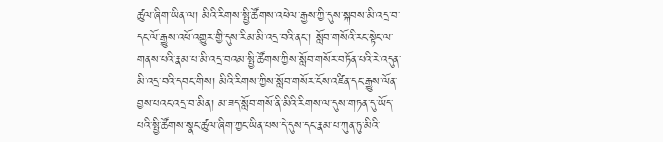ཚུལ་ཞིག་ཡིན་ལ། མིའི་རིགས་སྤྱི་ཚོགས་འཕེལ་རྒྱས་ཀྱི་དུས་སྐབས་མི་འདྲ་བ་དང་ལོ་རྒྱུས་འཕོ་འགྱུར་གྱི་དུས་རིམ་མི་འདྲ་བའི་ནང་། སློབ་གསོའི་རང་སྟེང་ལ་གནས་པའི་རྣམ་པ་མི་འདྲ་བའམ་སྤྱི་ཚོགས་ཀྱིས་སློབ་གསོར་བཏོན་པའི་རེ་འདུན་མི་འདྲ་བའི་དབང་གིས། མིའི་རིགས་ཀྱིས་སློབ་གསོར་ངོས་འཛིན་དང་རྒྱུས་ལོན་བྱས་པའང་འདྲ་བ་མིན། མ་ཟད་སློབ་གསོ་ནི་མིའི་རིགས་ལ་དུས་གཏན་དུ་ཡོད་པའི་སྤྱི་ཚོགས་སྣང་ཚུལ་ཞིག་ཀྱང་ཡིན་པས་དེ་དུས་དང་རྣམ་པ་ཀུན་ཏུ་མིའི་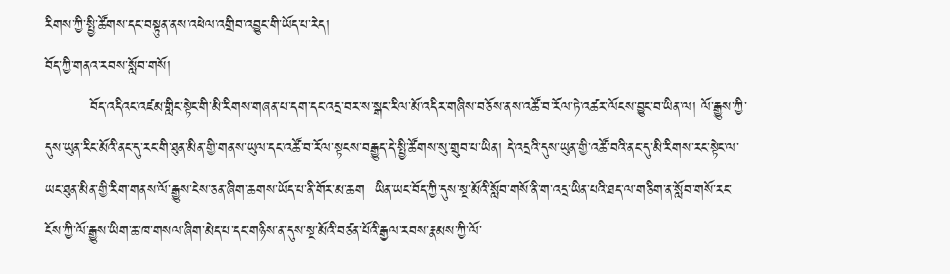རིགས་ཀྱི་སྤྱི་ཚོགས་དང་བསྟུན་ནས་འཕེལ་འགྲིབ་འབྱུང་གི་ཡོད་པ་རེད།
བོད་ཀྱི་གནའ་རབས་སློབ་གསོ།
         བོད་འདིའང་འཛམ་གླིང་སྟེང་གི་མི་རིགས་གཞན་པ་དག་དང་འདྲ་བར་ས་སྒང་རིལ་མོ་འདིར་གཞིས་བཅོས་ནས་འཚོ་བ་རོལ་ཏེ་འཚར་ལོངས་བྱུང་བ་ཡིན་ལ། ལོ་རྒྱུས་ཀྱི་དུས་ཡུན་རིང་མོའི་ནང་དུ་རང་གི་ཐུན་མིན་གྱི་གནས་ཡུལ་དང་འཚོ་བ་རོལ་སྟངས་བརྒྱུད་དེ་སྤྱི་ཚོགས་སུ་གྲུབ་པ་ཡིན། དེ་འདྲའི་དུས་ཡུན་གྱི་འཚོ་བའི་ནང་དུ་མི་རིགས་རང་སྟེང་ལ་ཡང་ཐུན་མིན་གྱི་རིག་གནས་ལོ་རྒྱུས་ངེས་ཅན་ཞིག་ཆགས་ཡོད་པ་ནི་གོར་མ་ཆག  ཡིན་ཡང་བོད་ཀྱི་དུས་སྔ་མོའི་སློབ་གསོ་ནི་ག་འདྲ་ཡིན་པའི་ཐད་ལ་གཅིག་ན་སློབ་གསོ་རང་ངོས་ཀྱི་ལོ་རྒྱུས་ཡིག་ཆ་ཁ་གསལ་ཞིག་མེད་པ་དང་གཉིས་ན་དུས་སྔ་མོའི་བཙན་པོའི་རྒྱལ་རབས་རྣམས་ཀྱི་ལོ་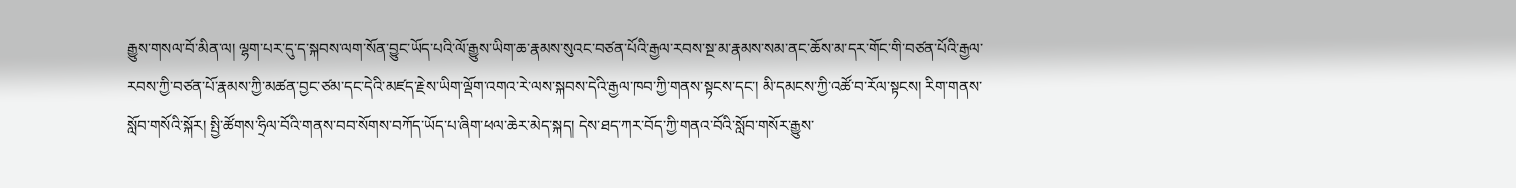རྒྱུས་གསལ་བོ་མིན་ལ། ལྷག་པར་དུ་ད་སྐབས་ལག་སོན་བྱུང་ཡོད་པའི་ལོ་རྒྱུས་ཡིག་ཆ་རྣམས་སུའང་བཙན་པོའི་རྒྱལ་རབས་སྔ་མ་རྣམས་སམ་ནང་ཆོས་མ་དར་གོང་གི་བཙན་པོའི་རྒྱལ་རབས་ཀྱི་བཙན་པོ་རྣམས་ཀྱི་མཚན་བྱང་ཙམ་དང་དེའི་མཛད་རྗེས་ཡིག་ལྡོག་འགའ་རེ་ལས་སྐབས་དེའི་རྒྱལ་ཁབ་ཀྱི་གནས་སྟངས་དང་། མི་དམངས་ཀྱི་འཚོ་བ་རོལ་སྟངས། རིག་གནས་སློབ་གསོའི་སྐོར། སྤྱི་ཚོགས་ཧྲིལ་བོའི་གནས་བབ་སོགས་བཀོད་ཡོད་པ་ཞིག་ཕལ་ཆེར་མེད་སྐད། དེས་ཐད་ཀར་བོད་ཀྱི་གནའ་བོའི་སློབ་གསོར་རྒྱུས་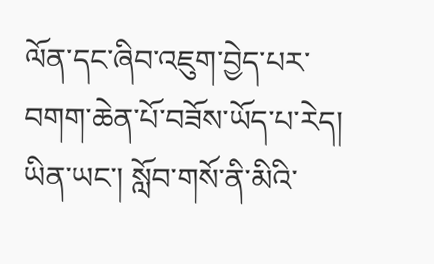ལོན་དང་ཞིབ་འཇུག་བྱེད་པར་བགག་ཆེན་པོ་བཟོས་ཡོད་པ་རེད། ཡིན་ཡང་། སློབ་གསོ་ནི་མིའི་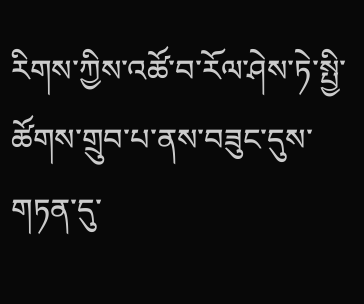རིགས་ཀྱིས་འཚོ་བ་རོལ་ཤེས་ཏེ་སྤྱི་ཚོགས་གྲུབ་པ་ནས་བཟུང་དུས་གཏན་དུ་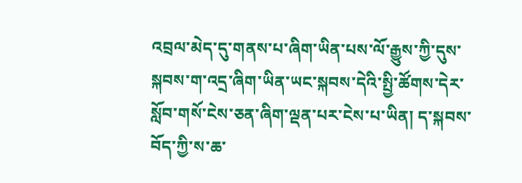འབྲལ་མེད་དུ་གནས་པ་ཞིག་ཡིན་པས་ལོ་རྒྱུས་ཀྱི་དུས་སྐབས་ག་འདྲ་ཞིག་ཡིན་ཡང་སྐབས་དེའི་སྤྱི་ཚོགས་དེར་སློབ་གསོ་ངེས་ཅན་ཞིག་ལྡན་པར་ངེས་པ་ཡིན། ད་སྐབས་བོད་ཀྱི་ས་ཆ་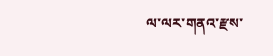ལ་ལར་གནའ་རྫས་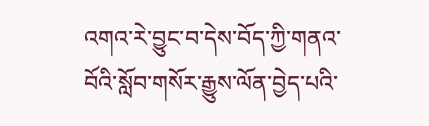འགའ་རེ་བྱུང་བ་དེས་བོད་ཀྱི་གནའ་བོའི་སློབ་གསོར་རྒྱུས་ལོན་བྱེད་པའི་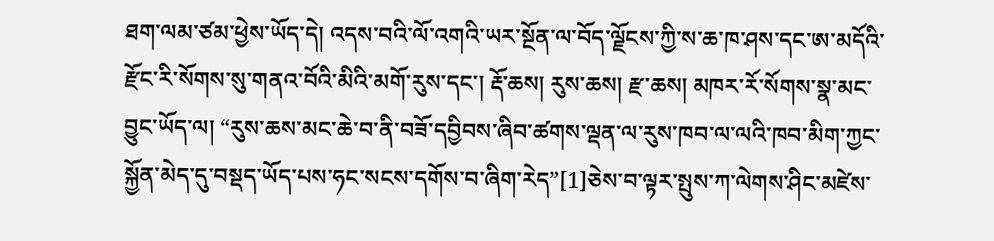ཐག་ལམ་ཙམ་ཕྱེས་ཡོད་དེ། འདས་བའི་ལོ་འགའི་ཡར་སྔོན་ལ་བོད་ལྗོངས་ཀྱི་ས་ཆ་ཁ་ཤས་དང་ཨ་མདོའི་རྫོང་རི་སོགས་སུ་གནའ་བོའི་མིའི་མགོ་རུས་དང་། རྡོ་ཆས། རུས་ཆས། རྫ་ཆས། མཁར་རོ་སོགས་སྣ་མང་བྱུང་ཡོད་ལ། “རུས་ཆས་མང་ཆེ་བ་ནི་བཟོ་དབྱིབས་ཞིབ་ཚགས་ལྡན་ལ་རུས་ཁབ་ལ་ལའི་ཁབ་མིག་ཀྱང་སྐྱོན་མེད་དུ་བསྡད་ཡོད་པས་ཧང་སངས་དགོས་བ་ཞིག་རེད”[1]ཅེས་བ་ལྟར་སྤུས་ཀ་ལེགས་ཤིང་མཛེས་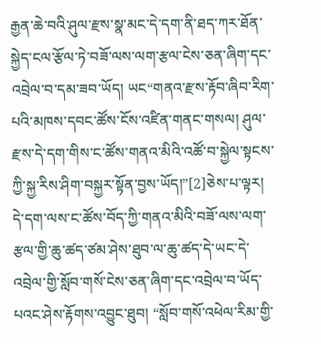རྒྱན་ཆེ་བའི་ཤུལ་རྫས་སྣ་མང་དེ་དག་ནི་ཐད་ཀར་ཐོན་སྐྱེད་ངལ་རྩོལ་ཏེ་བཟོ་ལས་ལག་རྩལ་ངེས་ཅན་ཞིག་དང་འབྲེལ་བ་དམ་ཟབ་ཡོད། ཡང“གནའ་རྫས་རྟོབ་ཞིབ་རིག་པའི་མཁས་དབང་ཚོས་ངོས་འཛིན་གནང་གསལ། ཤུལ་རྫས་དེ་དག་གིས་ང་ཚོས་གནའ་མིའི་འཚོ་བ་སྐྱེལ་སྟངས་ཀྱི་སྐྱ་རིས་ཤིག་བསྐྱར་སྟོན་བྱས་ཡོད།”[2]ཅེས་པ་ལྟར། དེ་དག་ལས་ང་ཚོས་བོད་ཀྱི་གནའ་མིའི་བཟོ་ལས་ལག་རྩལ་གྱི་ཆུ་ཚད་ཙམ་ཤེས་ཐུབ་ལ་ཆུ་ཚད་དེ་ཡང་དེ་འབྲེལ་གྱི་སློབ་གསོ་ངེས་ཅན་ཞིག་དང་འབྲེལ་བ་ཡོད་པའང་ཤེས་རྟོགས་འབྱུང་ཐུབ། “སློབ་གསོ་འཕེལ་རིམ་གྱི་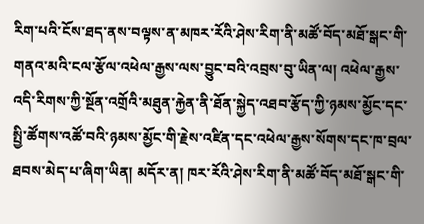རིག་པའི་ངོས་ཐད་ནས་བལྟས་ན་མཁར་རོའི་ཤེས་རིག་ནི་མཚོ་བོད་མཐོ་སྒང་གི་གནའ་མའི་ངལ་རྩོལ་འཕེལ་རྒྱས་ལས་བྱུང་བའི་འབྲས་བུ་ཡིན་ལ། འཕེལ་རྒྱས་འདི་རིགས་ཀྱི་སྔོན་འགྲོའི་མཐུན་རྐྱེན་ནི་ཐོན་སྐྱེད་འཐབ་རྩོད་ཀྱི་ཉམས་མྱོང་དང་སྤྱི་ཚོགས་འཚོ་བའི་ཉམས་མྱོང་གི་རྗེས་འཛིན་དང་འཕེལ་རྒྱས་སོགས་དང་ཁ་བྲལ་ཐབས་མེད་པ་ཞིག་ཡིན། མདོར་ན། ཁར་རོའི་ཤེས་རིག་ནི་མཚོ་བོད་མཐོ་སྒང་གི་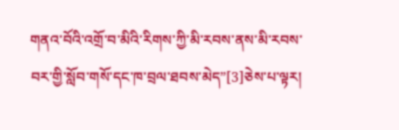གནའ་བོའི་འགྲོ་བ་མིའི་རིགས་ཀྱི་མི་རབས་ནས་མི་རབས་བར་གྱི་སློབ་གསོ་དང་ཁ་བྲལ་ཐབས་མེད”[3]ཅེས་པ་ལྟར།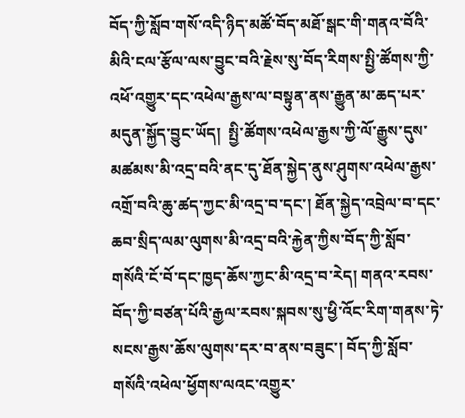བོད་ཀྱི་སློབ་གསོ་འདི་ཉིད་མཚོ་བོད་མཐོ་སྒང་གི་གནའ་བོའི་མིའི་ངལ་རྩོལ་ལས་བྱུང་བའི་རྗེས་སུ་བོད་རིགས་སྤྱི་ཚོགས་ཀྱི་འཕོ་འགྱུར་དང་འཕེལ་རྒྱས་ལ་བསྟུན་ནས་རྒྱུན་མ་ཆད་པར་མདུན་སྐྱོད་བྱུང་ཡོད།  སྤྱི་ཚོགས་འཕེལ་རྒྱས་ཀྱི་ལོ་རྒྱུས་དུས་མཚམས་མི་འདྲ་བའི་ནང་དུ་ཐོན་སྐྱེད་ནུས་ཤུགས་འཕེལ་རྒྱས་འགྲོ་བའི་ཆུ་ཚད་ཀྱང་མི་འདྲ་བ་དང་། ཐོན་སྐྱེད་འབྲེལ་བ་དང་ཆབ་སྲིད་ལམ་ལུགས་མི་འདྲ་བའི་རྐྱེན་ཀྱིས་བོད་ཀྱི་སློབ་གསོའི་ངོ་བོ་དང་ཁྱད་ཆོས་ཀྱང་མི་འདྲ་བ་རེད། གནའ་རབས་བོད་ཀྱི་བཙན་པོའི་རྒྱལ་རབས་སྐབས་སུ་ཕྱི་འོང་རིག་གནས་ཏེ་སངས་རྒྱས་ཆོས་ལུགས་དར་བ་ནས་བཟུང་། བོད་ཀྱི་སློབ་གསོའི་འཕེལ་ཕྱོགས་ལའང་འགྱུར་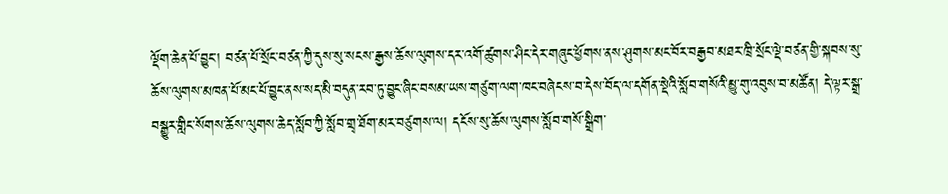ལྡོག་ཆེན་པོ་བྱུང་། བཙན་པོ་སྲོང་བཙན་ཀྱི་དུས་སུ་སངས་རྒྱས་ཆོས་ལུགས་དར་འགོ་ཚུགས་ཤིང་དེར་གཞུང་ཕྱོགས་ནས་ཤུགས་མང་བོར་བརྒྱབ་མཐར་ཁྲི་སྲོང་ལྡེ་བཙན་གྱི་སྐབས་སུ་ཆོས་ལུགས་མཁན་པོ་མང་པོ་བྱུང་ནས་སད་མི་བདུན་རབ་ཏུ་བྱུང་ཞིང་བསམ་ཡས་གཙུག་ལག་ཁང་བཞེངས་བ་དེས་བོད་ལ་དགོན་སྡེའི་སློབ་གསོའི་མྱུ་གུ་འབུས་བ་མཚོན། དེ་ལྟར་སྒྲ་བསྒྱུར་གླིང་སོགས་ཆོས་ལུགས་ཆེད་སློབ་ཀྱི་སློབ་གྲྭ་ཐོག་མར་བཙུགས་ལ། དངོས་སུ་ཆོས་ལུགས་སློབ་གསོ་སྒྲིག་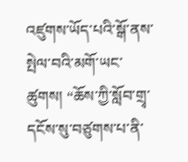འཛུགས་ཡོད་པའི་སྒོ་ནས་སྤེལ་བའི་མགོ་ཡང་ཚུགས། “ཆོས་ཀྱི་སློབ་གྲྭ་དངོས་སུ་བཙུགས་པ་ནི་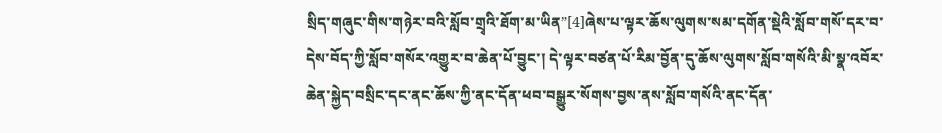སྲིད་གཞུང་གིས་གཉེར་བའི་སློབ་གྲྭའི་ཐོག་མ་ཡིན”[4]ཞེས་པ་ལྟར་ཆོས་ལུགས་སམ་དགོན་སྡེའི་སློབ་གསོ་དར་བ་དེས་བོད་ཀྱི་སློབ་གསོར་འགྱུར་བ་ཆེན་པོ་བྱུང་། དེ་ལྟར་བཙན་པོ་རིམ་བྱོན་དུ་ཆོས་ལུགས་སློབ་གསོའི་མི་སྣ་འབོར་ཆེན་སྐྱེད་བསྲིང་དང་ནང་ཆོས་ཀྱི་ནང་དོན་ཕབ་བསྒྱུར་སོགས་བྱས་ནས་སློབ་གསོའི་ནང་དོན་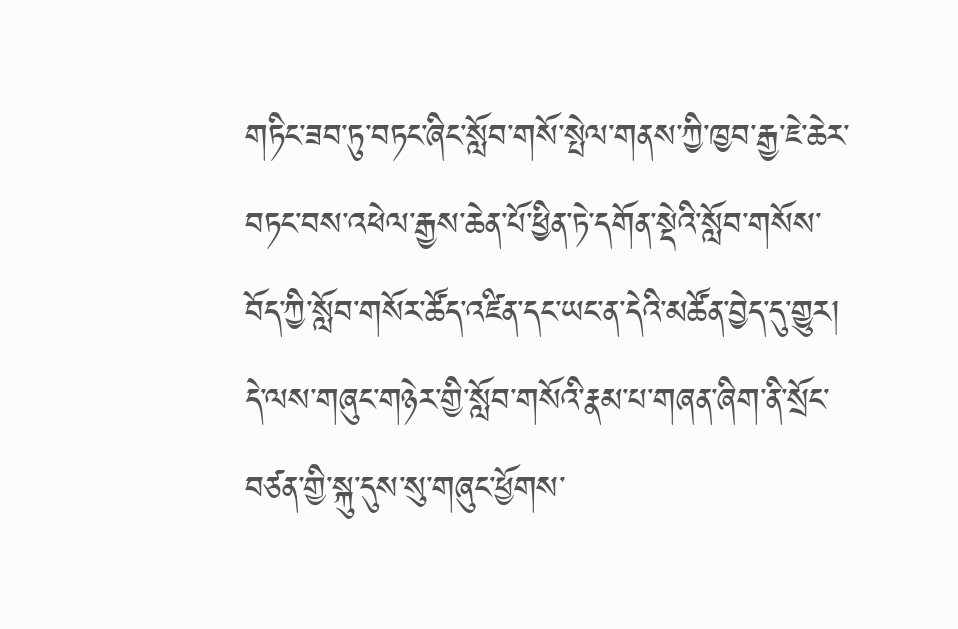གཏིང་ཟབ་ཏུ་བཏང་ཞིང་སློབ་གསོ་སྤེལ་གནས་ཀྱི་ཁྱབ་རྒྱ་ཇེ་ཆེར་བཏང་བས་འཕེལ་རྒྱས་ཆེན་པོ་ཕྱིན་ཏེ་དགོན་སྡེའི་སློབ་གསོས་བོད་ཀྱི་སློབ་གསོར་ཚོད་འཛིན་དང་ཡང་ན་དེའི་མཚོན་བྱེད་དུ་གྱུར། དེ་ལས་གཞུང་གཉེར་གྱི་སློབ་གསོའི་རྣམ་པ་གཞན་ཞིག་ནི་སྲོང་བཙན་གྱི་སྐུ་དུས་སུ་གཞུང་ཕྱོགས་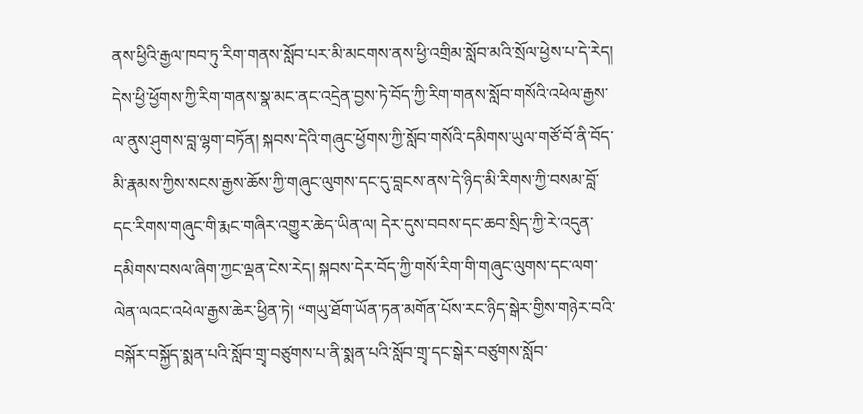ནས་ཕྱིའི་རྒྱལ་ཁབ་ཏུ་རིག་གནས་སློབ་པར་མི་མངགས་ནས་ཕྱི་འགྲིམ་སློབ་མའི་སྲོལ་ཕྱེས་པ་དེ་རེད། དེས་ཕྱི་ཕྱོགས་ཀྱི་རིག་གནས་སྣ་མང་ནང་འདྲེན་བྱས་ཏེ་བོད་ཀྱི་རིག་གནས་སློབ་གསོའི་འཕེལ་རྒྱས་ལ་ནུས་ཤུགས་བླ་ལྷག་བཏོན། སྐབས་དེའི་གཞུང་ཕྱོགས་ཀྱི་སློབ་གསོའི་དམིགས་ཡུལ་གཙོ་བོ་ནི་བོད་མི་རྣམས་ཀྱིས་སངས་རྒྱས་ཆོས་ཀྱི་གཞུང་ལུགས་དང་དུ་བླངས་ནས་དེ་ཉིད་མི་རིགས་ཀྱི་བསམ་བློ་དང་རིགས་གཞུང་གི་རྨང་གཞིར་འགྱུར་ཆེད་ཡིན་ལ། དེར་དུས་བབས་དང་ཆབ་སྲིད་ཀྱི་རེ་འདུན་དམིགས་བསལ་ཞིག་ཀྱང་ལྡན་ངེས་རེད། སྐབས་དེར་བོད་ཀྱི་གསོ་རིག་གི་གཞུང་ལུགས་དང་ལག་ལེན་ལའང་འཕེལ་རྒྱས་ཆེར་ཕྱིན་ཏེ། “གཡུ་ཐོག་ཡོན་ཏན་མགོན་པོས་རང་ཉིད་སྒེར་གྱིས་གཉེར་བའི་བསྐོར་བསྐྱོད་སྨན་པའི་སློབ་གྲྭ་བཙུགས་པ་ནི་སྨན་པའི་སློབ་གྲྭ་དང་སྒེར་བཙུགས་སློབ་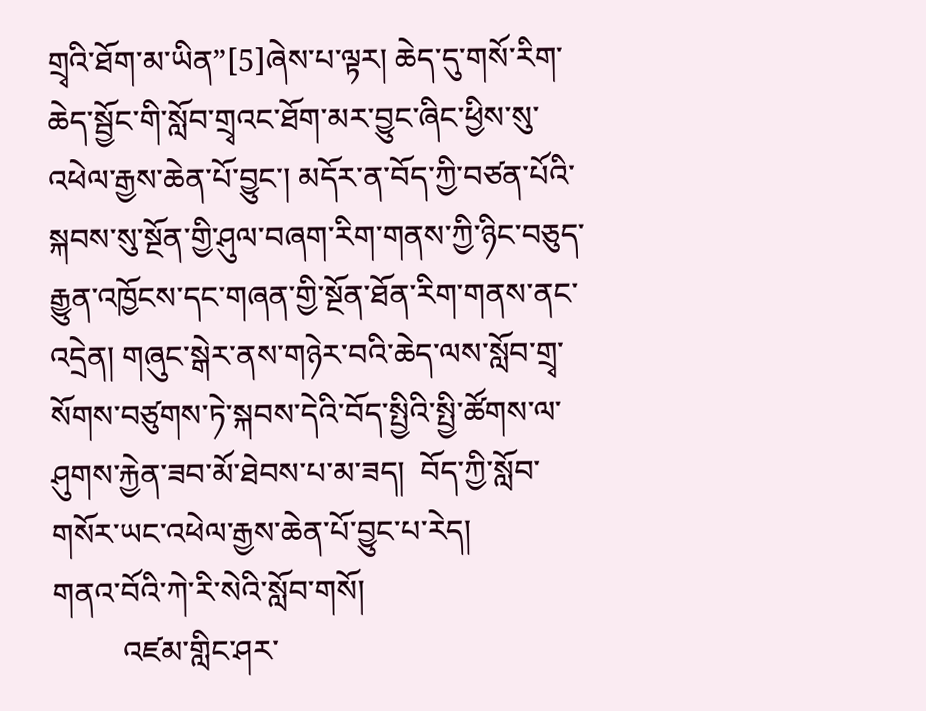གྲྭའི་ཐོག་མ་ཡིན”[5]ཞེས་པ་ལྟར། ཆེད་དུ་གསོ་རིག་ཆེད་སྦྱོང་གི་སློབ་གྲྭའང་ཐོག་མར་བྱུང་ཞིང་ཕྱིས་སུ་འཕེལ་རྒྱས་ཆེན་པོ་བྱུང་། མདོར་ན་བོད་ཀྱི་བཙན་པོའི་སྐབས་སུ་སྔོན་གྱི་ཤུལ་བཞག་རིག་གནས་ཀྱི་ཉིང་བཅུད་རྒྱུན་འཁྱོངས་དང་གཞན་གྱི་སྔོན་ཐོན་རིག་གནས་ནང་འདྲེན། གཞུང་སྒེར་ནས་གཉེར་བའི་ཆེད་ལས་སློབ་གྲྭ་སོགས་བཙུགས་ཏེ་སྐབས་དེའི་བོད་སྤྱིའི་སྤྱི་ཚོགས་ལ་ཤུགས་རྐྱེན་ཟབ་མོ་ཐེབས་པ་མ་ཟད།  བོད་ཀྱི་སློབ་གསོར་ཡང་འཕེལ་རྒྱས་ཆེན་པོ་བྱུང་པ་རེད།
གནའ་བོའི་ཀེ་རི་སེའི་སློབ་གསོ།
         འཛམ་གླིང་ཤར་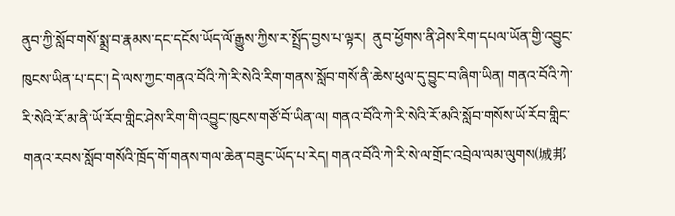ནུབ་ཀྱི་སློབ་གསོ་སྨྲ་བ་རྣམས་དང་དངོས་ཡོད་ལོ་རྒྱུས་ཀྱིས་ར་སྤྲོད་བྱས་པ་ལྟར།  ནུབ་ཕྱོགས་ནི་ཤེས་རིག་དཔལ་ཡོན་གྱི་འབྱུང་ཁུངས་ཡིན་པ་དང་། དེ་ལས་ཀྱང་གནའ་བོའི་ཀེ་རི་སེའི་རིག་གནས་སློབ་གསོ་ནི་ཆེས་ཕུལ་དུ་བྱུང་བ་ཞིག་ཡིན། གནའ་བོའི་ཀེ་རི་སེའི་རོ་མ་ནི་ཡོ་རོབ་གླིང་ཤེས་རིག་གི་འབྱུང་ཁུངས་གཙོ་བོ་ཡིན་ལ། གནའ་བོའི་ཀེ་རི་སེའི་རོ་མའི་སློབ་གསོས་ཡོ་རོབ་གླིང་གནའ་རབས་སློབ་གསོའི་ཁྲོད་གོ་གནས་གལ་ཆེན་བཟུང་ཡོད་པ་རེད། གནའ་བོའི་ཀེ་རི་སེ་ལ་གྲོང་འབྲེལ་ལམ་ལུགས(城邦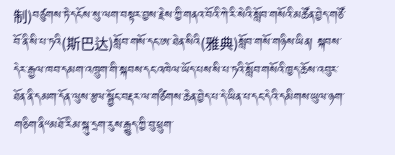制)བཙུགས་ཏེ་དངོས་སུ་ལག་བསྟར་བྱས་རྗེས་ཀྱི་གནའ་བོའི་ཀེ་རི་སེའི་སློབ་གསོའི་མཚོན་བྱེད་གཙོ་བོ་ནི་སི་པ་ཏའི(斯巴达)སློབ་གསོ་དང་ཨ་ཐེན་སིའི(雅典)སློབ་གསོ་གཉིས་ཡིན། སྐབས་དེར་རྒྱལ་ཁབ་དམག་འཁྲུག་གི་སྐབས་དང་འཁེལ་ཡོད་པས་སི་པ་ཏའི་སློབ་གསོའི་ཁྱད་ཆོས་འབུར་ཐོན་ནི་དམག་དོན་ལུས་རྩལ་སྦྱོང་བརྡར་ལ་གཙིགས་ཆེན་བྱེད་པ་དེ་ཡིན་པ་དང་དེའི་དམིགས་ཡུལ་ཉག་གཅིག་ནི“མཐོ་རིམ་སྐུ་དྲག་རུས་རྒྱུད་ཀྱི་བུ་ཕྲུག་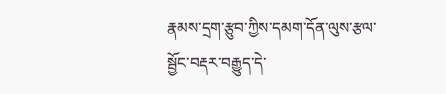རྣམས་དྲག་རྩུབ་ཀྱིས་དམག་དོན་ལུས་རྩལ་སྦྱོང་བརྡར་བརྒྱུད་དེ་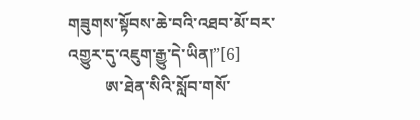གཟུགས་སྟོབས་ཆེ་བའི་འཐབ་མོ་བར་འགྱུར་དུ་འཇུག་རྒྱུ་དེ་ཡིན།”[6]
         ཨ་ཐེན་སིའི་སློབ་གསོ་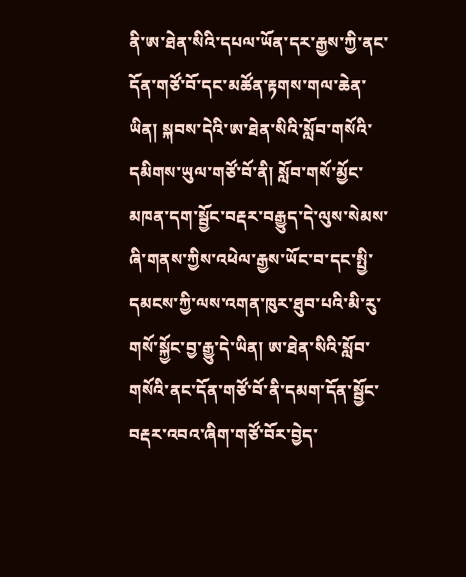ནི་ཨ་ཐེན་སིའི་དཔལ་ཡོན་དར་རྒྱས་ཀྱི་ནང་དོན་གཙོ་བོ་དང་མཚོན་རྟགས་གལ་ཆེན་ཡིན། སྐབས་དེའི་ཨ་ཐེན་སིའི་སློབ་གསོའི་དམིགས་ཡུལ་གཙོ་བོ་ནི། སློབ་གསོ་མྱོང་མཁན་དག་སྦྱོང་བརྡར་བརྒྱུད་དེ་ལུས་སེམས་ཞི་གནས་ཀྱིས་འཕེལ་རྒྱས་ཡོང་བ་དང་སྤྱི་དམངས་ཀྱི་ལས་འགན་ཁུར་ཐུབ་པའི་མི་རུ་གསོ་སྐྱོང་བྱ་རྒྱུ་དེ་ཡིན། ཨ་ཐེན་སིའི་སློབ་གསོའི་ནང་དོན་གཙོ་བོ་ནི་དམག་དོན་སྦྱོང་བརྡར་འབའ་ཞིག་གཙོ་བོར་བྱེད་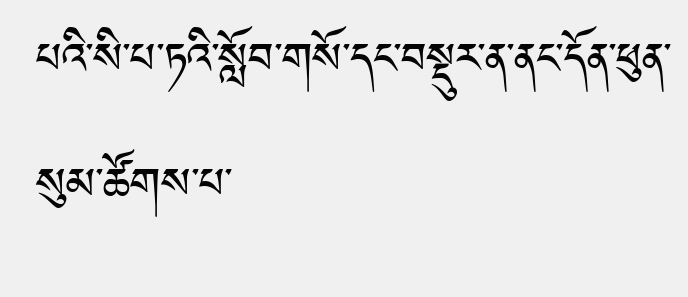པའི་སི་པ་ཏའི་སློབ་གསོ་དང་བསྡུར་ན་ནང་དོན་ཕུན་སུམ་ཚོགས་པ་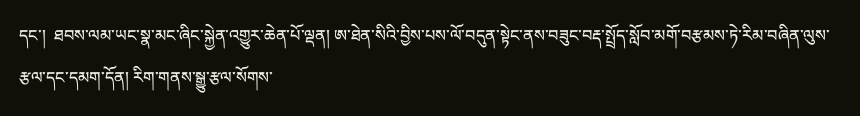དང་།  ཐབས་ལམ་ཡང་སྣ་མང་ཞིང་སྐྱེན་འགྱུར་ཆེན་པོ་ལྡན། ཨ་ཐེན་སིའི་བྱིས་པས་ལོ་བདུན་སྟེང་ནས་བཟུང་བརྡ་སྤྲོད་སློབ་མགོ་བརྩམས་ཏེ་རིམ་བཞིན་ལུས་རྩལ་དང་དམག་དོན། རིག་གནས་སྒྱུ་རྩལ་སོགས་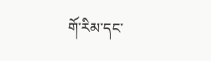གོ་རིམ་དང་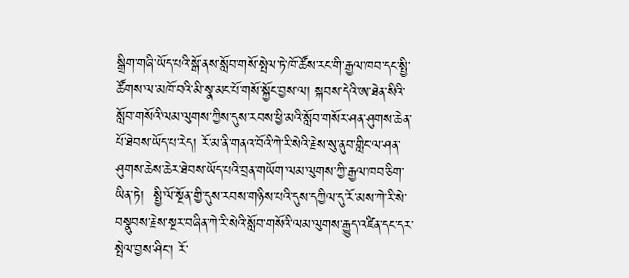སྒྲིག་གཞི་ཡོད་པའི་སྒོ་ནས་སློབ་གསོ་སྤེལ་ཏེ་ཁོ་ཚོས་རང་གི་རྒྱལ་ཁབ་དང་སྤྱི་ཚོགས་ལ་མཁོ་བའི་མི་སྣ་མང་པོ་གསོ་སྐྱོང་བྱས་ལ། སྐབས་དེའི་ཨ་ཐེན་སིའི་སློབ་གསོའི་ལམ་ལུགས་ཀྱིས་དུས་རབས་ཕྱི་མའི་སློབ་གསོར་ཤན་ཤུགས་ཆེན་པོ་ཐེབས་ཡོད་པ་རེད། རོ་མ་ནི་གནའ་བོའི་ཀེ་རི་སེའི་རྗེས་སུ་ནུབ་གླིང་ལ་ཤན་ཤུགས་ཆེས་ཆེར་ཐེབས་ཡོད་པའི་བྲན་གཡོག་ལམ་ལུགས་ཀྱི་རྒྱལ་ཁབ་ཅིག་ཡིན་ཏེ།  སྤྱི་ལོ་སྔོན་གྱི་དུས་རབས་གཉིས་པའི་དུས་དཀྱིལ་དུ་རོ་མས་ཀེ་རི་སེ་བསྣུབས་རྗེས་སྔར་བཞིན་ཀེ་རི་སེའི་སློབ་གསོའི་ལམ་ལུགས་རྒྱུད་འཛིན་དང་དར་སྤེལ་བྱས་ཤིང་། རོ་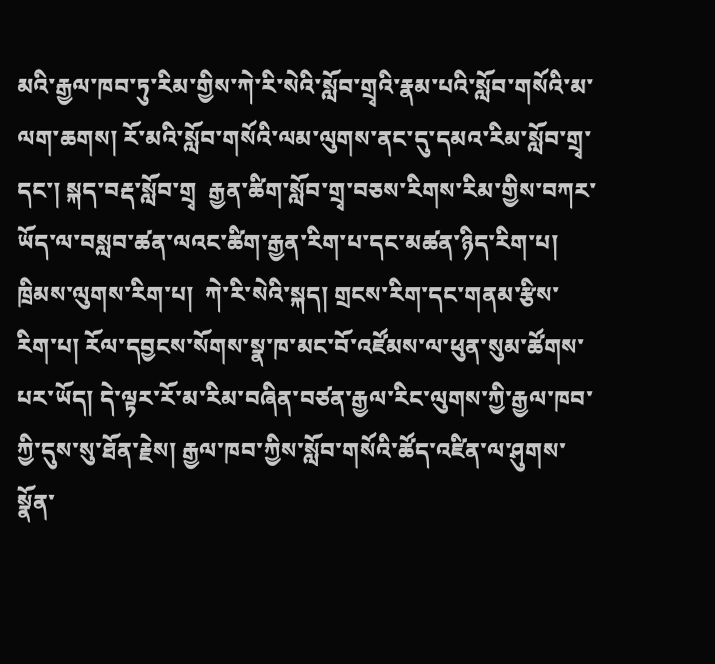མའི་རྒྱལ་ཁབ་ཏུ་རིམ་གྱིས་ཀེ་རི་སེའི་སློབ་གྲྭའི་རྣམ་པའི་སློབ་གསོའི་མ་ལག་ཆགས། རོ་མའི་སློབ་གསོའི་ལམ་ལུགས་ནང་དུ་དམའ་རིམ་སློབ་གྲྭ་དང་། སྐད་བརྡ་སློབ་གྲྭ  རྒྱན་ཚིག་སློབ་གྲྭ་བཅས་རིགས་རིམ་གྱིས་བཀར་ཡོད་ལ་བསླབ་ཚན་ལའང་ཚིག་རྒྱན་རིག་པ་དང་མཚན་ཉིད་རིག་པ།  ཁྲིམས་ལུགས་རིག་པ།  ཀེ་རི་སེའི་སྐད། གྲངས་རིག་དང་གནམ་རྩིས་རིག་པ། རོལ་དབྱངས་སོགས་སྣ་ཁ་མང་བོ་འཛོམས་ལ་ཕུན་སུམ་ཚོགས་པར་ཡོད། དེ་ལྟར་རོ་མ་རིམ་བཞིན་བཙན་རྒྱལ་རིང་ལུགས་ཀྱི་རྒྱལ་ཁབ་ཀྱི་དུས་སུ་ཐོན་རྗེས། རྒྱལ་ཁབ་ཀྱིས་སློབ་གསོའི་ཚོད་འཛིན་ལ་ཤུགས་སྣོན་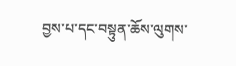བྱས་པ་དང་བསྟུན་ཆོས་ལུགས་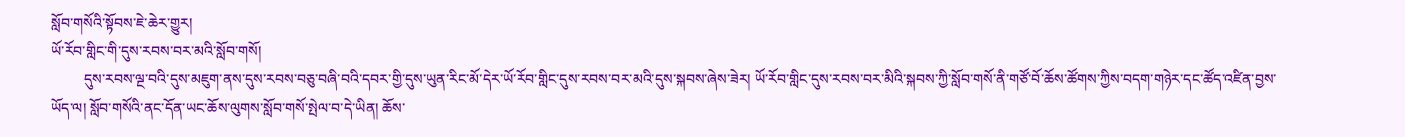སློབ་གསོའི་སྟོབས་ཇེ་ཆེར་གྱུར།
ཡོ་རོབ་གླིང་གི་དུས་རབས་བར་མའི་སློབ་གསོ།
         དུས་རབས་ལྔ་བའི་དུས་མཇུག་ནས་དུས་རབས་བཅུ་བཞི་བའི་དབར་གྱི་དུས་ཡུན་རིང་མོ་དེར་ཡོ་རོབ་གླིང་དུས་རབས་བར་མའི་དུས་སྐབས་ཞེས་ཟེར། ཡོ་རོབ་གླིང་དུས་རབས་བར་མིའི་སྐབས་ཀྱི་སློབ་གསོ་ནི་གཙོ་བོ་ཆོས་ཚོགས་ཀྱིས་བདག་གཉེར་དང་ཚོད་འཛིན་བྱས་ཡོད་ལ། སློབ་གསོའི་ནང་དོན་ཡང་ཆོས་ལུགས་སློབ་གསོ་སྤེལ་བ་དེ་ཡིན། ཆོས་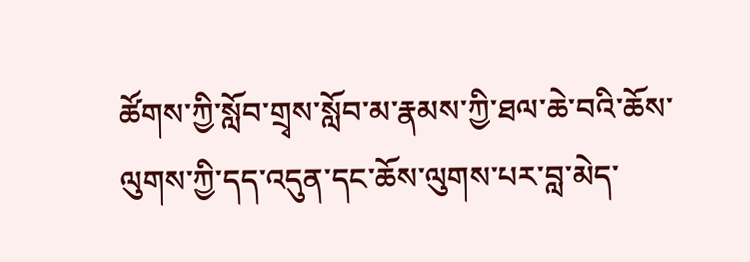ཚོགས་ཀྱི་སློབ་གྲྭས་སློབ་མ་རྣམས་ཀྱི་ཐལ་ཆེ་བའི་ཆོས་ལུགས་ཀྱི་དད་འདུན་དང་ཆོས་ལུགས་པར་བླ་མེད་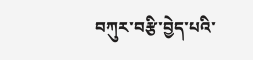བཀུར་བརྩི་བྱེད་པའི་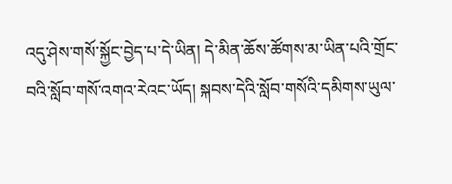འདུ་ཤེས་གསོ་སྐྱོང་བྱེད་པ་དེ་ཡིན། དེ་མིན་ཆོས་ཚོགས་མ་ཡིན་པའི་གྲོང་བའི་སློབ་གསོ་འགའ་རེའང་ཡོད། སྐབས་དེའི་སློབ་གསོའི་དམིགས་ཡུལ་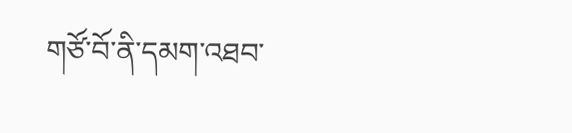གཙོ་བོ་ནི་དམག་འཐབ་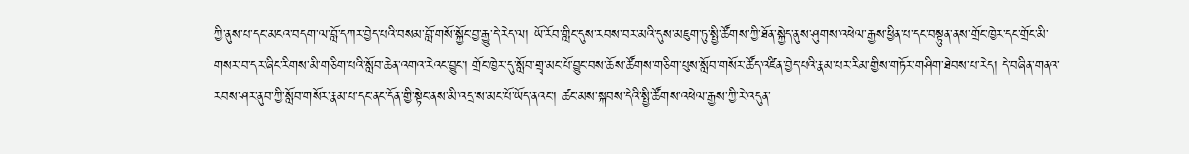ཀྱི་ནུས་པ་དང་མངའ་བདག་ལ་བློ་དཀར་བྱེད་པའི་བསམ་བློ་གསོ་སྐྱོང་བྱ་རྒྱུ་དེ་རེད་ལ། ཡོ་རོབ་གླིང་དུས་རབས་བར་མའི་དུས་མཇུག་ཏུ་སྤྱི་ཚོགས་ཀྱི་ཐོན་སྐྱེད་ནུས་ཤུགས་འཕེལ་རྒྱས་ཕྱིན་པ་དང་བསྟུན་ནས་གྲོང་ཁྱེར་དང་གྲོང་མི་གསར་བ་དར་ཞིང་རིགས་མི་གཅིག་པའི་སློབ་ཆེན་འགའ་རེའང་བྱུང་། གྲོང་ཁྱེར་དུ་སློབ་གྲྭ་མང་པོ་བྱུང་བས་ཆོས་ཚོགས་གཅིག་པུས་སློབ་གསོར་ཚོད་འཛིན་བྱེད་པའི་རྣམ་པར་རིམ་གྱིས་གཏོར་གཤིག་ཐེབས་པ་རེད། དེ་བཞིན་གནའ་རབས་ཤར་ནུབ་ཀྱི་སློབ་གསོར་རྣམ་པ་དང་ནང་དོན་གྱི་སྟེང་ནས་མི་འདྲ་ས་མང་པོ་ཡོད་ནའང་། ཚང་མས་སྐབས་དེའི་སྤྱི་ཚོགས་འཕེལ་རྒྱས་ཀྱི་རེ་འདུན་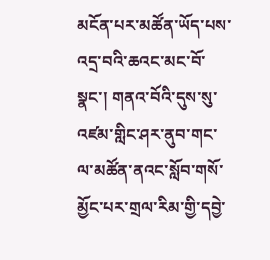མངོན་པར་མཚོན་ཡོད་པས་འདྲ་བའི་ཆའང་མང་བོ་སྣང་། གནའ་བོའི་དུས་སུ་འཛམ་གླིང་ཤར་ནུབ་གང་ལ་མཚོན་ནའང་སློབ་གསོ་མྱོང་པར་གྲལ་རིམ་གྱི་དབྱེ་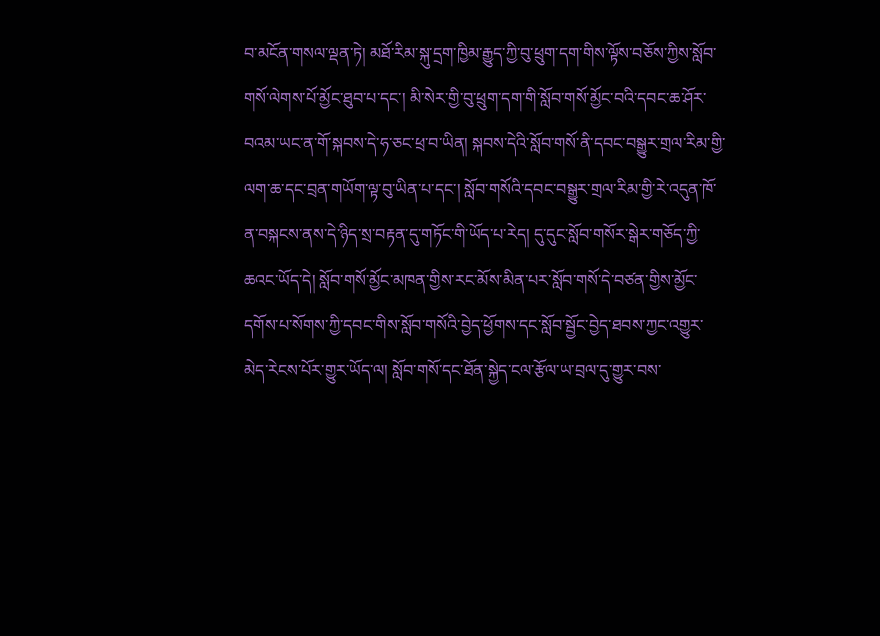བ་མངོན་གསལ་ལྡན་ཏེ། མཐོ་རིམ་སྐུ་དྲག་ཁྱིམ་རྒྱུད་ཀྱི་བུ་ཕྲུག་དག་གིས་ལྟོས་བཅོས་ཀྱིས་སློབ་གསོ་ལེགས་པོ་མྱོང་ཐུབ་པ་དང་། མི་སེར་གྱི་བུ་ཕྲུག་དག་གི་སློབ་གསོ་མྱོང་བའི་དབང་ཆ་ཤོར་བའམ་ཡང་ན་གོ་སྐབས་དེ་ཧ་ཅང་ཕྲ་བ་ཡིན། སྐབས་དེའི་སློབ་གསོ་ནི་དབང་བསྒྱུར་གྲལ་རིམ་གྱི་ལག་ཆ་དང་བྲན་གཡོག་ལྟ་བུ་ཡིན་པ་དང་། སློབ་གསོའི་དབང་བསྒྱུར་གྲལ་རིམ་གྱི་རེ་འདུན་ཁོ་ན་བསྐངས་ནས་དེ་ཉིད་སྲ་བརྟན་དུ་གཏོང་གི་ཡོད་པ་རེད། དུ་དུང་སློབ་གསོར་སྒེར་གཅོད་ཀྱི་ཆའང་ཡོད་དེ། སློབ་གསོ་མྱོང་མཁན་གྱིས་རང་མོས་མིན་པར་སློབ་གསོ་དེ་བཙན་གྱིས་མྱོང་དགོས་པ་སོགས་ཀྱི་དབང་གིས་སློབ་གསོའི་བྱེད་ཕྱོགས་དང་སློབ་སྦྱོང་བྱེད་ཐབས་ཀྱང་འགྱུར་མེད་རེངས་པོར་གྱུར་ཡོད་ལ། སློབ་གསོ་དང་ཐོན་སྐྱེད་ངལ་རྩོལ་ཡ་བྲལ་དུ་གྱུར་བས་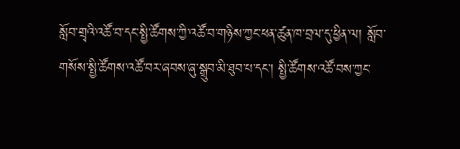སློབ་གྲྭའི་འཚོ་བ་དང་སྤྱི་ཚོགས་ཀྱི་འཚོ་བ་གཉིས་ཀྱང་ཕན་ཚུན་ཁ་བྲལ་དུ་ཕྱིན་ལ། སློབ་གསོས་སྤྱི་ཚོགས་འཚོ་བར་ཞབས་ཞུ་སྒྲུབ་མི་ཐུབ་པ་དང་། སྤྱི་ཚོགས་འཚོ་བས་ཀྱང་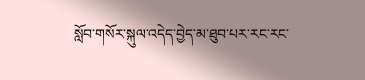སློབ་གསོར་སྐུལ་འདེད་བྱེད་མ་ཐུབ་པར་རང་རང་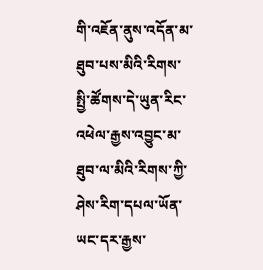གི་འཇོན་ནུས་འདོན་མ་ཐུབ་པས་མིའི་རིགས་སྤྱི་ཚོགས་དེ་ཡུན་རིང་འཕེལ་རྒྱས་འབྱུང་མ་ཐུབ་ལ་མིའི་རིགས་ཀྱི་ཤེས་རིག་དཔལ་ཡོན་ཡང་དར་རྒྱས་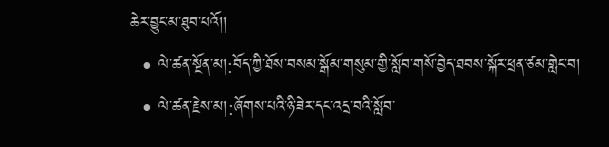ཆེར་བྱུང་མ་ཐུབ་པའོ།།
  • ལེ་ཚན་སྔོན་མ།:བོད་ཀྱི་ཐོས་བསམ་སྒོམ་གསུམ་གྱི་སློབ་གསོ་བྱེད་ཐབས་སྐོར་ཕྲན་ཙམ་གླེང་བ།
  • ལེ་ཚན་རྗེས་མ།:ཞོགས་པའི་ཉི་ཟེར་དང་འདྲ་བའི་སློབ་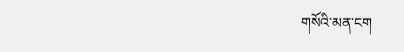གསོའི་མན་ངག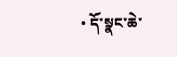• དོ་སྣང་ཆེ་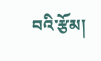བའི་རྩོམ།